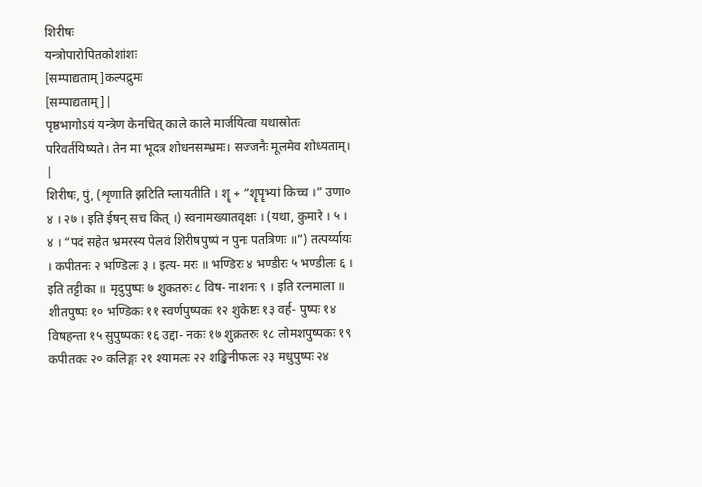शिरीषः
यन्त्रोपारोपितकोशांशः
[सम्पाद्यताम्]कल्पद्रुमः
[सम्पाद्यताम्]|
पृष्ठभागोऽयं यन्त्रेण केनचित् काले काले मार्जयित्वा यथास्रोतः परिवर्तयिष्यते। तेन मा भूदत्र शोधनसम्भ्रमः। सज्जनैः मूलमेव शोध्यताम्। |
शिरीषः, पुं, (शृणाति झटिति म्लायतीति । शॄ + “शॄपॄभ्यां किच्च ।” उणा० ४ । २७ । इति ईषन् सच कित् ।) स्वनामख्यातवृक्षः । (यथा, कुमारे । ५ । ४ । “पदं सहेत भ्रमरस्य पेलवं शिरीषपुष्पं न पुनः पतत्रिणः ॥”) तत्पर्य्यायः । कपीतनः २ भण्डिलः ३ । इत्य- मरः ॥ भण्डिरः ४ भण्डीरः ५ भण्डीलः ६ । इति तट्टीका ॥ मृदुपुष्पः ७ शुकतरुः ८ विष- नाशनः ९ । इति रत्नमाला ॥ शीतपुष्पः १० भण्डिकः ११ स्वर्णपुष्पकः १२ शुकेष्टः १३ वर्ह- पुष्पः १४ विषहन्ता १५ सुपुष्पकः १६ उद्दा- नकः १७ शुक्रतरुः १८ लोमशपुष्पकः १९ कपीतकः २० कलिङ्गः २१ श्यामलः २२ शङ्खिनीफलः २३ मधुपुष्पः २४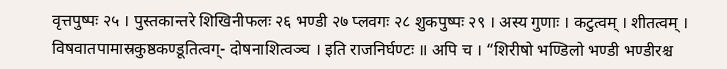वृत्तपुष्पः २५ । पुस्तकान्तरे शिखिनीफलः २६ भण्डी २७ प्लवगः २८ शुकपुष्पः २९ । अस्य गुणाः । कटुत्वम् । शीतत्वम् । विषवातपामास्रकुष्ठकण्डूतित्वग्- दोषनाशित्वञ्च । इति राजनिर्घण्टः ॥ अपि च । “शिरीषो भण्डिलो भण्डी भण्डीरश्च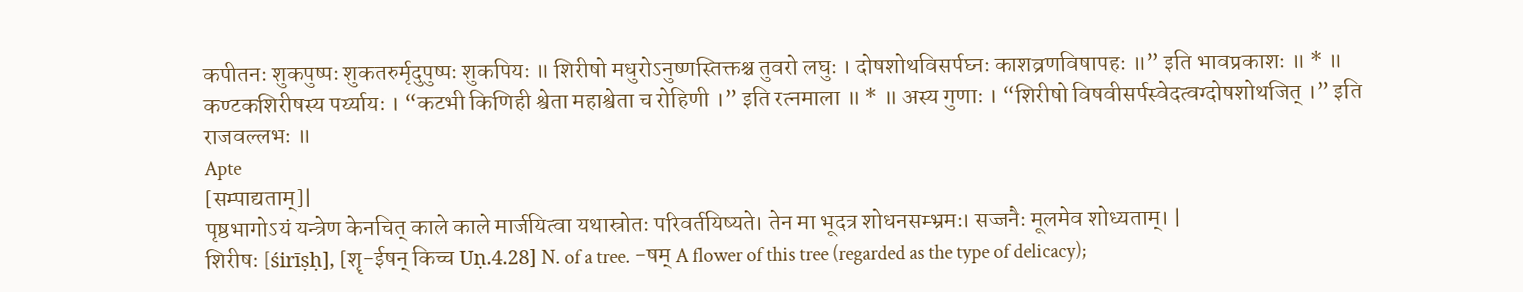कपीतनः शुकपुष्पः शुकतरुर्मृदुपुष्पः शुकपियः ॥ शिरीषो मधुरोऽनुष्णस्तिक्तश्च तुवरो लघुः । दोषशोथविसर्पघ्नः काशव्रणविषापहः ॥” इति भावप्रकाशः ॥ * ॥ कण्टकशिरीषस्य पर्य्यायः । “कटभी किणिही श्वेता महाश्वेता च रोहिणी ।” इति रत्नमाला ॥ * ॥ अस्य गुणाः । “शिरीषो विषवीसर्पस्वेदत्वग्दोषशोथजित् ।” इति राजवल्लभः ॥
Apte
[सम्पाद्यताम्]|
पृष्ठभागोऽयं यन्त्रेण केनचित् काले काले मार्जयित्वा यथास्रोतः परिवर्तयिष्यते। तेन मा भूदत्र शोधनसम्भ्रमः। सज्जनैः मूलमेव शोध्यताम्। |
शिरीषः [śirīṣḥ], [शॄ-ईषन् किच्च Uṇ.4.28] N. of a tree. -षम् A flower of this tree (regarded as the type of delicacy);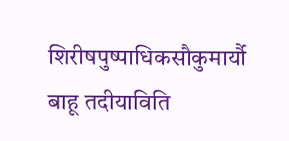शिरीषपुष्पाधिकसौकुमार्यौ बाहू तदीयाविति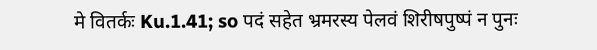मे वितर्कः Ku.1.41; so पदं सहेत भ्रमरस्य पेलवं शिरीषपुष्पं न पुनः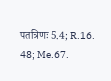पतत्रिणः 5.4; R.16. 48; Me.67.